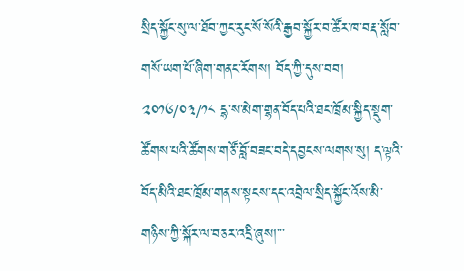སྲིད་སྐྱོང་སུ་ལ་ཐོབ་ཀྱང་རུང་སོ་སོའི་རྒྱབ་སྐྱོར་བ་ཚོར་ཁ་བརྡ་སློབ་གསོ་ཡག་པོ་ཞིག་གནང་རོགས། བོད་ཀྱི་དུས་བབ། ༢༠༡༦/༠༣/༡༨ དྷ་ས་མེག་གྷན་བོད་པའི་ཐང་ཁྲོམ་སྐྱིད་སྡུག་ཚོགས་པའི་ཚོགས་གཙོ་བློ་བཟང་བདེ་དབྱངས་ལགས་སུ། ད་ལྟའི་བོད་མིའི་ཐང་ཁྲོམ་གནས་སྟངས་དང་འབྲེལ་སྲིད་སྐྱོང་འོས་མི་གཉིས་ཀྱི་སྐོར་ལ་བཅར་འདྲི་ཞུས།་་་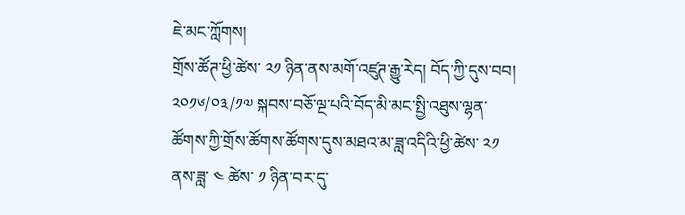ཇེ་མང་ཀློགས།
གྲོས་ཚོཊ་ཕྱི་ཚེས་ ༢༡ ཉིན་ནས་མགོ་འཛུཊ་རྒྱུ་རེད། བོད་ཀྱི་དུས་བབ། ༢༠༡༦/༠༣/༡༧ སྐབས་བཅོ་ལྔ་པའི་བོད་མི་མང་སྤྱི་འཐུས་ལྷན་ཚོགས་ཀྱི་གྲོས་ཚོགས་ཚོགས་དུས་མཐའ་མ་ཟླ་འདིའི་ཕྱི་ཚེས་ ༢༡ ནས་ཟླ་ ༤ ཚེས་ ༡ ཉིན་བར་དུ་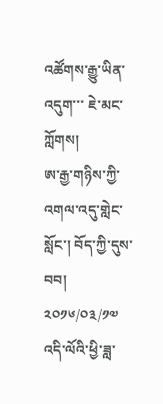འཚོགས་རྒྱུ་ཡིན་འདུག་་་ ཇེ་མང་ཀློགས།
ཨ་རྒྱ་གཉིས་ཀྱི་འགལ་འདུ་གླེང་སློང་། བོད་ཀྱི་དུས་བབ། ༢༠༡༦/༠༣/༡༧ འདི་ལོའི་ཕྱི་ཟླ་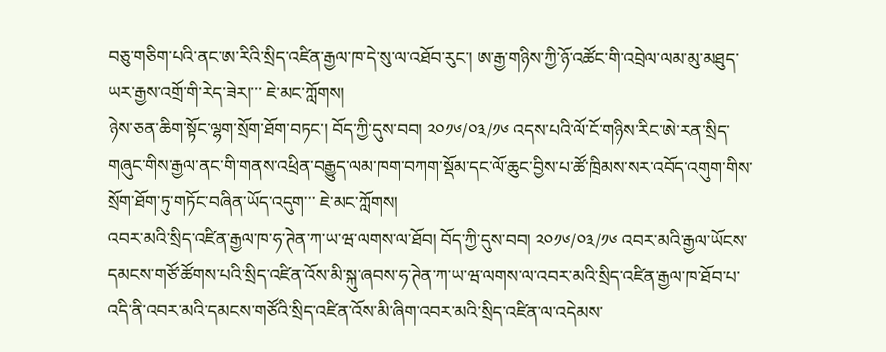བཅུ་གཅིག་པའི་ནང་ཨ་རིའི་སྲིད་འཛིན་རྒྱལ་ཁ་དེ་སུ་ལ་འཐོབ་རུང་། ཨ་རྒྱ་གཉིས་ཀྱི་ཉོ་འཚོང་གི་འབྲེལ་ལམ་མུ་མཐུད་ཡར་རྒྱས་འགྲོ་གི་རེད་ཟེར།་་་ ཇེ་མང་ཀློགས།
ཉེས་ཅན་ཆིག་སྟོང་ལྷག་སྲོག་ཐོག་བཏང་། བོད་ཀྱི་དུས་བབ། ༢༠༡༦/༠༣/༡༦ འདས་པའི་ལོ་ངོ་གཉིས་རིང་ཨེ་རན་སྲིད་གཞུང་གིས་རྒྱལ་ནང་གི་གནས་འཕྲིན་བརྒྱུད་ལམ་ཁག་བཀག་སྡོམ་དང་ལོ་ཆུང་བྱིས་པ་ཚོ་ཁྲིམས་སར་འབོད་འགུག་གིས་སྲོག་ཐོག་ཏུ་གཏོང་བཞིན་ཡོད་འདུག་་་ ཇེ་མང་ཀློགས།
འབར་མའི་སྲིད་འཛིན་རྒྱལ་ཁ་ཧ་ཊེན་ཀ་ཡ་ཝ་ལགས་ལ་ཐོབ། བོད་ཀྱི་དུས་བབ། ༢༠༡༦/༠༣/༡༦ འབར་མའི་རྒྱལ་ཡོངས་དམངས་གཙོ་ཚོགས་པའི་སྲིད་འཛིན་འོས་མི་སྐུ་ཞབས་ཧ་ཊེན་ཀ་ཡ་ཝ་ལགས་ལ་འབར་མའི་སྲིད་འཛིན་རྒྱལ་ཁ་ཐོབ་པ་འདི་ནི་འབར་མའི་དམངས་གཙོའི་སྲིད་འཛིན་འོས་མི་ཞིག་འབར་མའི་སྲིད་འཛིན་ལ་འདེམས་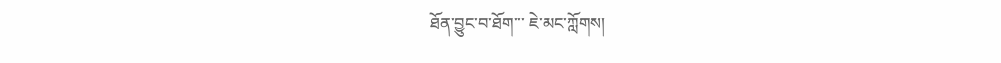ཐོན་བྱུང་བ་ཐོག་་་ ཇེ་མང་ཀློགས།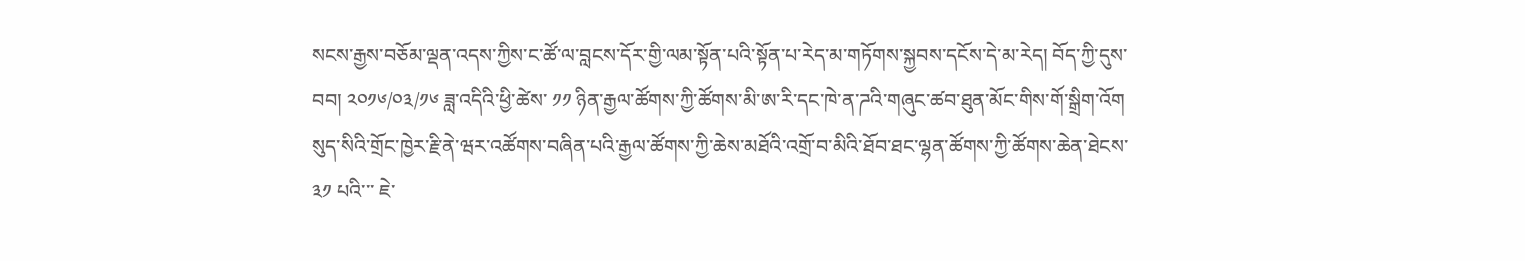སངས་རྒྱས་བཅོམ་ལྡན་འདས་ཀྱིས་ང་ཚོ་ལ་བླངས་དོར་གྱི་ལམ་སྟོན་པའི་སྟོན་པ་རེད་མ་གཏོགས་སྐྱབས་དངོས་དེ་མ་རེད། བོད་ཀྱི་དུས་བབ། ༢༠༡༦/༠༣/༡༦ ཟླ་འདིའི་ཕྱི་ཚེས་ ༡༡ ཉིན་རྒྱལ་ཚོགས་ཀྱི་ཚོགས་མི་ཨ་རི་དང་ཁེ་ན་ཌའི་གཞུང་ཚབ་ཐུན་མོང་གིས་གོ་སྒྲིག་འོག སུད་སིའི་གྲོང་ཁྱེར་རྗི་ནེ་ཝར་འཚོགས་བཞིན་པའི་རྒྱལ་ཚོགས་ཀྱི་ཆེས་མཐོའི་འགྲོ་བ་མིའི་ཐོབ་ཐང་ལྷན་ཚོགས་ཀྱི་ཚོགས་ཆེན་ཐེངས་ ༣༡ པའི་་་ ཇེ་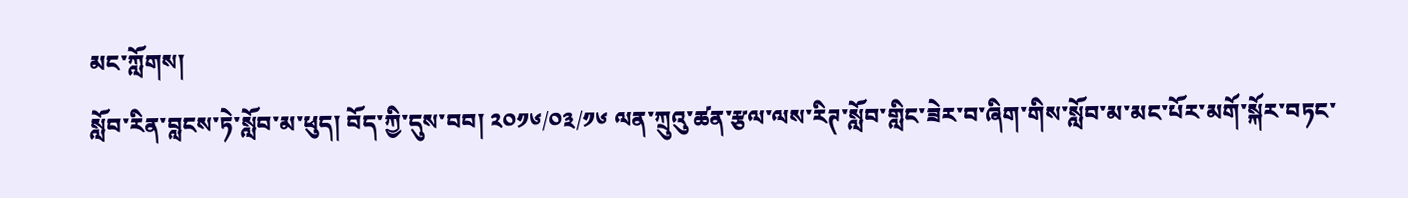མང་ཀློགས།
སློབ་རིན་བླངས་ཏེ་སློབ་མ་ཕུད། བོད་ཀྱི་དུས་བབ། ༢༠༡༦/༠༣/༡༦ ལན་ཀྲུའུ་ཚན་རྩལ་ལས་རིཊ་སློབ་གླིང་ཟེར་བ་ཞིག་གིས་སློབ་མ་མང་པོར་མགོ་སྐོར་བཏང་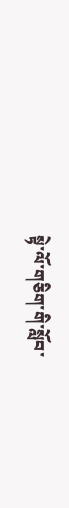སྟེ་ལོ་གཅིག་གི་སློབ་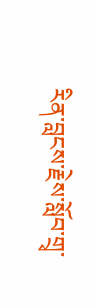རིན་བླངས་རྗེས་སློབ་གྲྭ་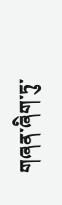གཞན་ཞིག་ཏུ་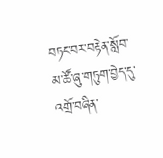བཏང་བར་བརྟེན་སློབ་མ་ཚོ་ཞུ་གཏུག་བྱེད་དུ་འགྲོ་བཞིན་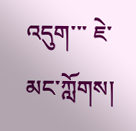འདུག་་་ ཇེ་མང་ཀློགས།